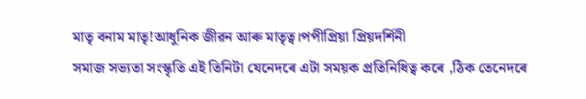মাতৃ বনাম মাতৃ!আধুনিক জীৱন আৰু মাতৃত্ব।পপীপ্ৰিয়া প্ৰিয়দৰ্শিনী
সমাজ সভ্যতা সংস্কৃতি এই তিনিটা যেনেদৰে এটা সময়ক প্ৰতিনিধিত্ব কৰে ,ঠিক তেনেদৰে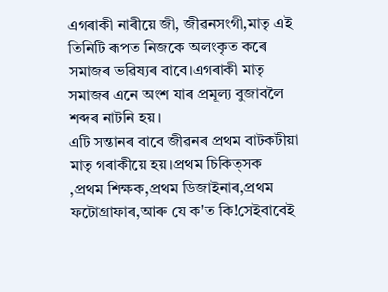এগৰাকী নাৰীয়ে জী, জীৱনসংগী,মাতৃ এই তিনিটি ৰূপত নিজকে অলংকৃত কৰে সমাজৰ ভৱিষ্যৰ বাবে।এগৰাকী মাতৃ সমাজৰ এনে অংশ যাৰ প্ৰমূল্য বুজাবলৈ শব্দৰ নাটনি হয়।
এটি সন্তানৰ বাবে জীৱনৰ প্ৰথম বাটকটীয়া মাতৃ গৰাকীয়ে হয়।প্ৰথম চিকিত্সক ,প্ৰথম শিক্ষক,প্ৰথম ডিজাইনাৰ,প্ৰথম ফটোগ্ৰাফাৰ,আৰু যে ক'ত কি!সেইবাবেই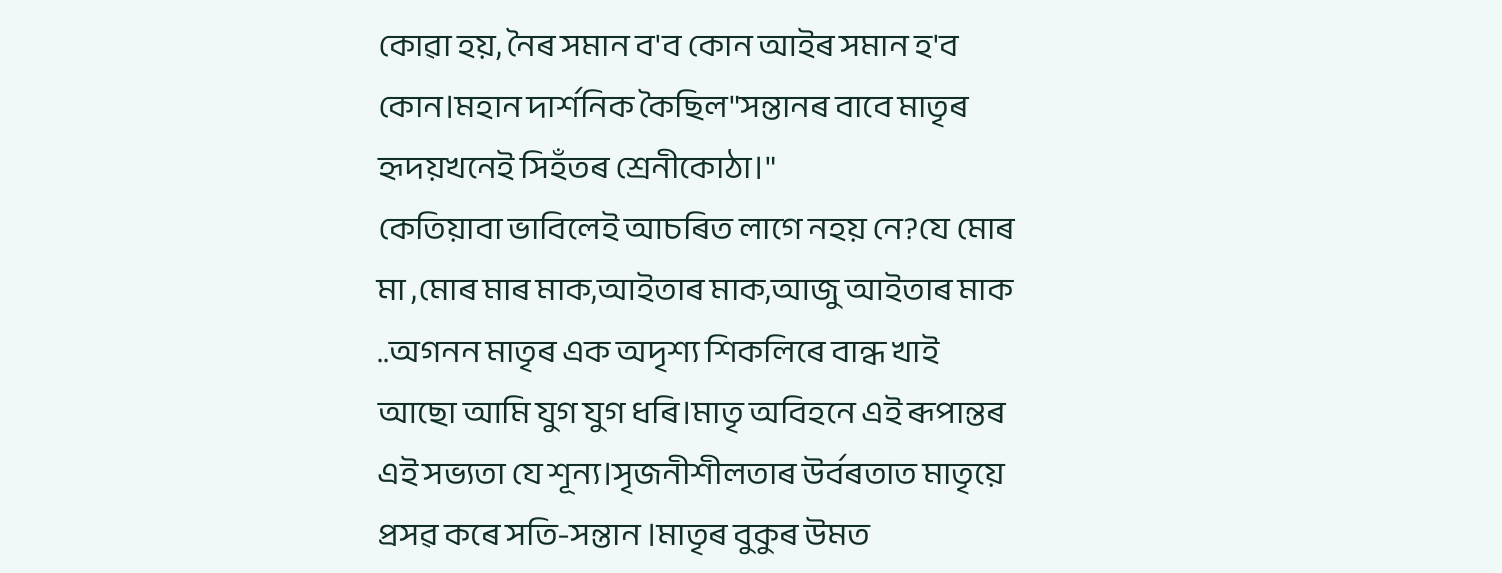কোৱা হয়, নৈৰ সমান ব'ব কোন আইৰ সমান হ'ব কোন।মহান দাৰ্শনিক কৈছিল"সন্তানৰ বাবে মাতৃৰ হৃদয়খনেই সিহঁতৰ শ্ৰেনীকোঠা।"
কেতিয়াবা ভাবিলেই আচৰিত লাগে নহয় নে?যে মোৰ মা ,মোৰ মাৰ মাক,আইতাৰ মাক,আজু আইতাৰ মাক ..অগনন মাতৃৰ এক অদৃশ্য শিকলিৰে বান্ধ খাই আছো আমি যুগ যুগ ধৰি।মাতৃ অবিহনে এই ৰূপান্তৰ এই সভ্যতা যে শূন্য।সৃজনীশীলতাৰ উৰ্বৰতাত মাতৃয়ে প্ৰসৱ কৰে সতি-সন্তান ।মাতৃৰ বুকুৰ উমত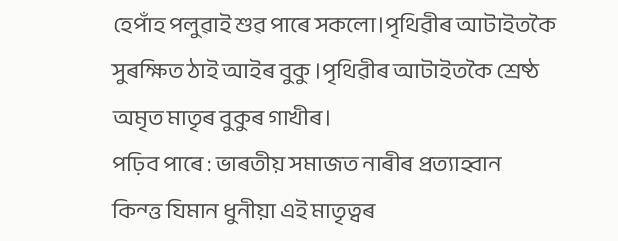হেপাঁহ পলুৱাই শুৱ পাৰে সকলো।পৃথিৱীৰ আটাইতকৈ সুৰক্ষিত ঠাই আইৰ বুকু ।পৃথিৱীৰ আটাইতকৈ শ্ৰেষ্ঠ অমৃত মাতৃৰ বুকুৰ গাখীৰ।
পঢ়িব পাৰে : ভাৰতীয় সমাজত নাৰীৰ প্ৰত্যাহ্বান
কিন্ত্ত যিমান ধুনীয়া এই মাতৃত্বৰ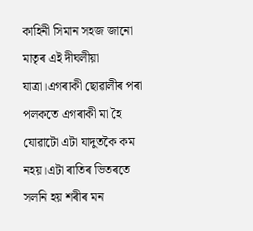কাহিনী সিমান সহজ জানো মাতৃৰ এই দীঘলীয়া যাত্রা।এগৰাকী ছোৱালীৰ পৰা পলকতে এগৰাকী মা হৈ যোৱাটো এটা যাদুতকৈ কম নহয়।এটা ৰাতিৰ ভিতৰতে সলনি হয় শৰীৰ মন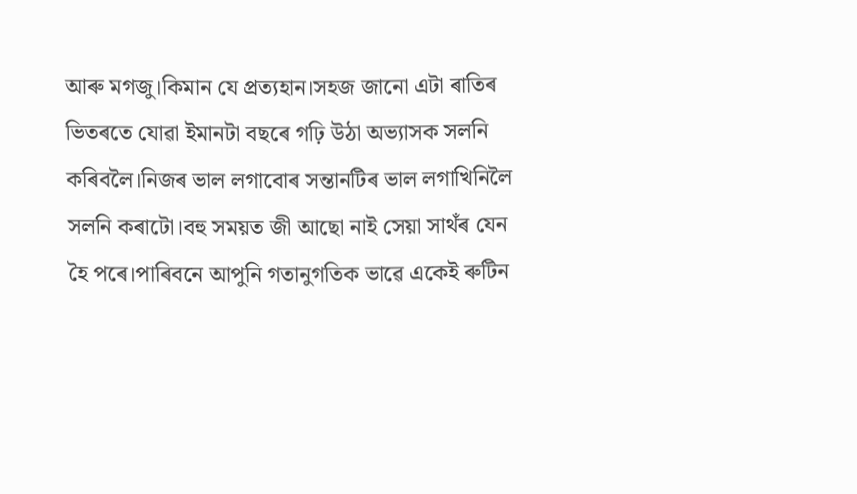আৰু মগজু।কিমান যে প্ৰত্যহান।সহজ জানো এটা ৰাতিৰ ভিতৰতে যোৱা ইমানটা বছৰে গঢ়ি উঠা অভ্যাসক সলনি কৰিবলৈ।নিজৰ ভাল লগাবোৰ সন্তানটিৰ ভাল লগাখিনিলৈ সলনি কৰাটো।বহু সময়ত জী আছো নাই সেয়া সাথঁৰ যেন হৈ পৰে।পাৰিবনে আপুনি গতানুগতিক ভাৱে একেই ৰুটিন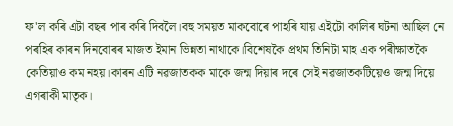ফ'ল কৰি এটা বছৰ পাৰ কৰি দিবলৈ।বহু সময়ত মাকবোৰে পাহৰি যায় এইটো কালিৰ ঘটনা আছিল নে পৰহিৰ কাৰন দিনবোৰৰ মাজত ইমান ভিন্নতা নাথাকে।বিশেষকৈ প্ৰথম তিনিটা মাহ এক পৰীক্ষাতকৈ কেতিয়াও কম নহয়।কাৰন এটি নৱজাতকক মাকে জন্ম দিয়াৰ দৰে সেই নৱজাতকটিয়েও জন্ম দিয়ে এগৰাকী মাতৃক।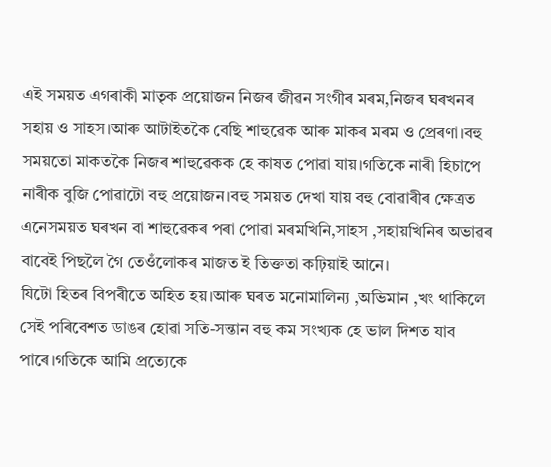এই সময়ত এগৰাকী মাতৃক প্ৰয়োজন নিজৰ জীৱন সংগীৰ মৰম,নিজৰ ঘৰখনৰ সহায় ও সাহস।আৰু আটাইতকৈ বেছি শাহুৱেক আৰু মাকৰ মৰম ও প্ৰেৰণা।বহু সময়তো মাকতকৈ নিজৰ শাহুৱেকক হে কাষত পোৱা যায়।গতিকে নাৰী হিচাপে নাৰীক বুজি পোৱাটো বহু প্ৰয়োজন।বহু সময়ত দেখা যায় বহু বোৱাৰীৰ ক্ষেত্রত এনেসময়ত ঘৰখন বা শাহুৱেকৰ পৰা পোৱা মৰমখিনি,সাহস ,সহায়খিনিৰ অভাৱৰ বাবেই পিছলৈ গৈ তেওঁলোকৰ মাজত ই তিক্ততা কঢ়িয়াই আনে।
যিটো হিতৰ বিপৰীতে অহিত হয়।আৰু ঘৰত মনোমালিন্য ,অভিমান ,খং থাকিলে সেই পৰিবেশত ডাঙৰ হোৱা সতি-সন্তান বহু কম সংখ্যক হে ভাল দিশত যাব পাৰে।গতিকে আমি প্ৰত্যেকে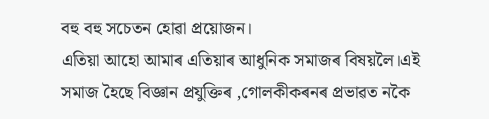বহু বহু সচেতন হোৱা প্ৰয়োজন।
এতিয়া আহো আমাৰ এতিয়াৰ আধুনিক সমাজৰ বিষয়লৈ।এই সমাজ হৈছে বিজ্ঞান প্ৰযুক্তিৰ ,গোলকীকৰনৰ প্ৰভাৱত নকৈ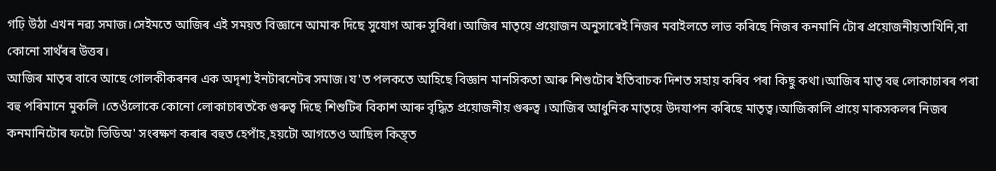গঢ়ি উঠা এখন নৱ্য সমাজ।সেইমতে আজিৰ এই সময়ত বিজ্ঞানে আমাক দিছে সুযোগ আৰু সুবিধা।আজিৰ মাতৃয়ে প্ৰয়োজন অনুসাৰেই নিজৰ মবাইলতে লাভ কৰিছে নিজৰ কনমানি টোৰ প্ৰয়োজনীয়তাখিনি,বা কোনো সাথঁৰৰ উত্তৰ।
আজিৰ মাতৃৰ বাবে আছে গোলকীকৰনৰ এক অদৃশ্য ইনটাৰনেটৰ সমাজ।য'ত পলকতে আহিছে বিজ্ঞান মানসিকতা আৰু শিশুটোৰ ইতিবাচক দিশত সহায় কৰিব পৰা কিছু কথা।আজিৰ মাতৃ বহু লোকাচাৰৰ পৰা বহু পৰিমানে মুকলি ।তেওঁলোকে কোনো লোকাচাৰতকৈ গুৰুত্ব দিছে শিশুটিৰ বিকাশ আৰু বৃদ্ধিত প্ৰয়োজনীয় গুৰুত্ব ।আজিৰ আধুনিক মাতৃয়ে উদযাপন কৰিছে মাতৃত্ব।আজিকালি প্ৰায়ে মাকসকলৰ নিজৰ কনমানিটোৰ ফটো ভিডিঅ' সংৰক্ষণ কৰাৰ বহুত হেপাঁহ,হয়টো আগতেও আছিল কিন্ত্ত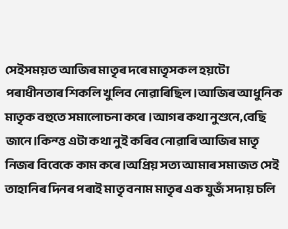সেইসময়ত আজিৰ মাতৃৰ দৰে মাতৃসকল হয়টো পৰাধীনতাৰ শিকলি খুলিব নোৱাৰিছিল।আজিৰ আধুনিক মাতৃক বহুতে সমালোচনা কৰে ।আগৰ কথা নুশুনে,বেছি জানে।কিন্ত্ত এটা কথা নুই কৰিব নোৱাৰি আজিৰ মাতৃ নিজৰ বিবেকে কাম কৰে।অপ্ৰিয় সত্য আমাৰ সমাজত সেই তাহানিৰ দিনৰ পৰাই মাতৃ বনাম মাতৃৰ এক যুজঁ সদায় চলি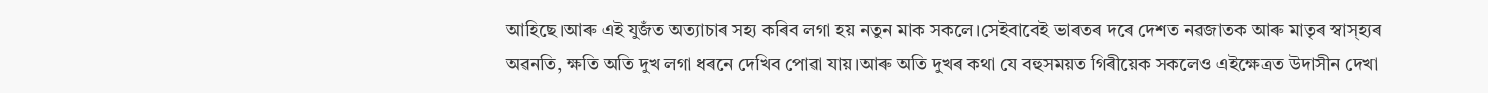আহিছে।আৰু এই যুজঁত অত্যাচাৰ সহ্য কৰিব লগা হয় নতুন মাক সকলে।সেইবাবেই ভাৰতৰ দৰে দেশত নৱজাতক আৰু মাতৃৰ স্বাস্হ্যৰ অৱনতি, ক্ষতি অতি দুখ লগা ধৰনে দেখিব পোৱা যায়।আৰু অতি দুখৰ কথা যে বহুসময়ত গিৰীয়েক সকলেও এইক্ষেত্রত উদাসীন দেখা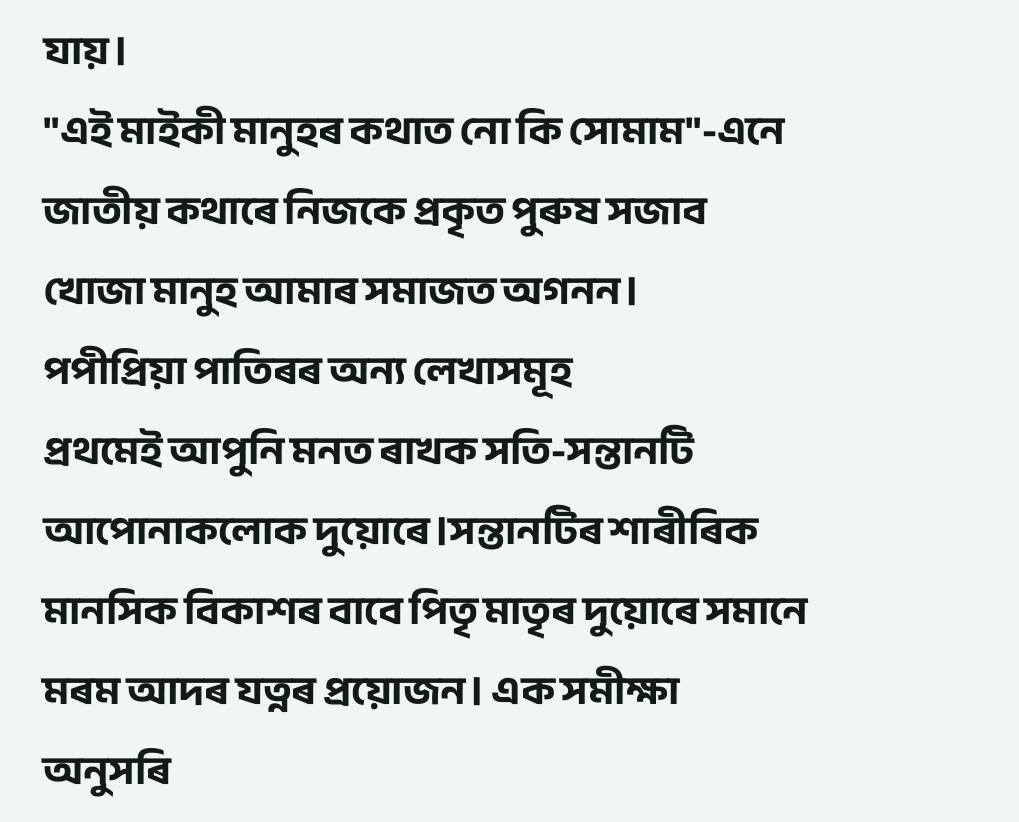যায়।
"এই মাইকী মানুহৰ কথাত নো কি সোমাম"-এনে জাতীয় কথাৰে নিজকে প্ৰকৃত পুৰুষ সজাব খোজা মানুহ আমাৰ সমাজত অগনন।
পপীপ্ৰিয়া পাতিৰৰ অন্য লেখাসমূহ
প্ৰথমেই আপুনি মনত ৰাখক সতি-সন্তানটি আপোনাকলোক দুয়োৰে।সন্তানটিৰ শাৰীৰিক মানসিক বিকাশৰ বাবে পিতৃ মাতৃৰ দুয়োৰে সমানে মৰম আদৰ যত্নৰ প্ৰয়োজন। এক সমীক্ষা অনুসৰি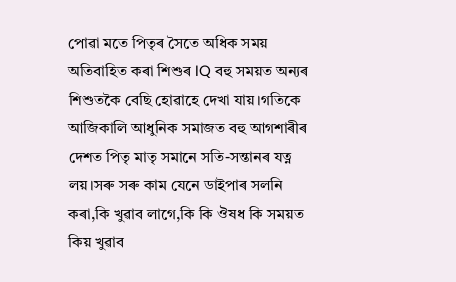পোৱা মতে পিতৃৰ সৈতে অধিক সময় অতিবাহিত কৰা শিশুৰ IQ বহু সময়ত অন্যৰ শিশুতকৈ বেছি হোৱাহে দেখা যায়।গতিকে আজিকালি আধুনিক সমাজত বহু আগশাৰীৰ দেশত পিতৃ মাতৃ সমানে সতি-সন্তানৰ যত্ন লয়।সৰু সৰু কাম যেনে ডাইপাৰ সলনি কৰা,কি খুৱাব লাগে,কি কি ঔষধ কি সময়ত কিয় খুৱাব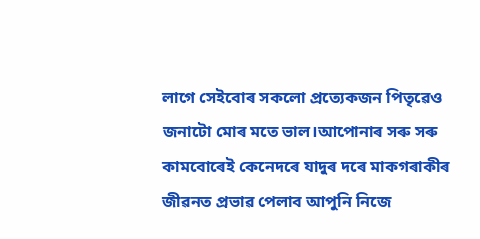লাগে সেইবোৰ সকলো প্ৰত্যেকজন পিতৃৱেও জনাটো মোৰ মতে ভাল।আপোনাৰ সৰু সৰু কামবোৰেই কেনেদৰে যাদুৰ দৰে মাকগৰাকীৰ জীৱনত প্ৰভাৱ পেলাব আপুনি নিজে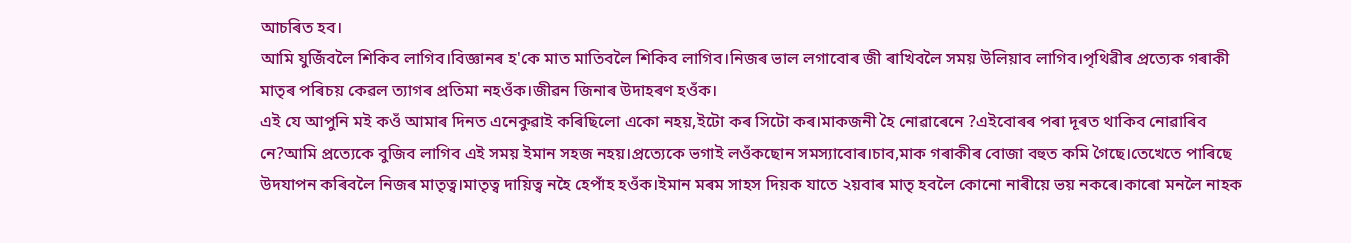আচৰিত হব।
আমি যুজিঁবলৈ শিকিব লাগিব।বিজ্ঞানৰ হ'কে মাত মাতিবলৈ শিকিব লাগিব।নিজৰ ভাল লগাবোৰ জী ৰাখিবলৈ সময় উলিয়াব লাগিব।পৃথিৱীৰ প্ৰত্যেক গৰাকী মাতৃৰ পৰিচয় কেৱল ত্যাগৰ প্ৰতিমা নহওঁক।জীৱন জিনাৰ উদাহৰণ হওঁক।
এই যে আপুনি মই কওঁ আমাৰ দিনত এনেকুৱাই কৰিছিলো একো নহয়,ইটো কৰ সিটো কৰ।মাকজনী হৈ নোৱাৰেনে ?এইবোৰৰ পৰা দূৰত থাকিব নোৱাৰিব নে?আমি প্ৰত্যেকে বুজিব লাগিব এই সময় ইমান সহজ নহয়।প্ৰত্যেকে ভগাই লওঁকছোন সমস্যাবোৰ।চাব,মাক গৰাকীৰ বোজা বহুত কমি গৈছে।তেখেতে পাৰিছে উদযাপন কৰিবলৈ নিজৰ মাতৃত্ব।মাতৃত্ব দায়িত্ব নহৈ হেপাঁহ হওঁক।ইমান মৰম সাহস দিয়ক যাতে ২য়বাৰ মাতৃ হবলৈ কোনো নাৰীয়ে ভয় নকৰে।কাৰো মনলৈ নাহক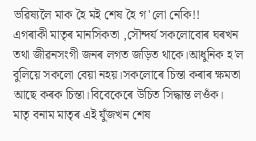ভৱিষ্যলৈ মাক হৈ মই শেষ হৈ গ'লো নেকি!!
এগৰাকী মাতৃৰ মানসিকতা ,সৌন্দৰ্য সকলোবোৰ ঘৰখন তথা জীৱনসংগী জনৰ লগত জড়িত থাকে।আধুনিক হ'ল বুলিয়ে সকলো বেয়া নহয়।সকলোৰে চিন্তা কৰাৰ ক্ষমতা আছে কৰক চিন্তা।বিবেকেৰে উচিত সিদ্ধান্ত লওঁক।
মাতৃ বনাম মাতৃৰ এই যুঁজখন শেষ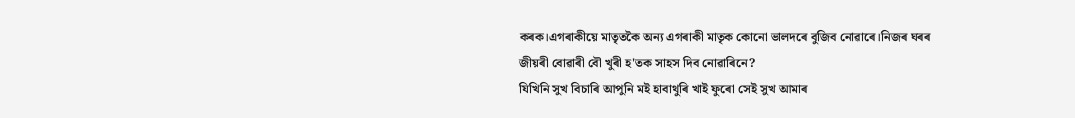কৰক।এগৰাকীয়ে মাতৃতকৈ অন্য এগৰাকী মাতৃক কোনো ভালদৰে বুজিব নোৱাৰে।নিজৰ ঘৰৰ জীয়ৰী বোৱাৰী বৌ খুৰী হ'তক সাহস দিব নোৱাৰিনে?
যিখিনি সুখ বিচাৰি আপুনি মই হাবাথুৰি খাই ফুৰো সেই সুখ আমাৰ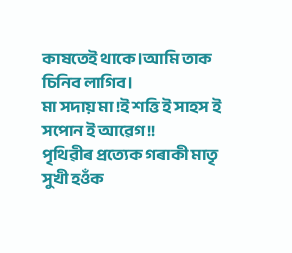কাষতেই থাকে।আমি তাক চিনিব লাগিব।
মা সদায় মা !ই শত্তি ই সাহস ই সপোন ই আৱেগ!!
পৃথিৱীৰ প্ৰত্যেক গৰাকী মাতৃ সুখী হওঁক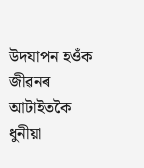উদযাপন হওঁক জীৱনৰ আটাইতকৈ ধুনীয়া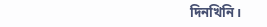দিনখিনি।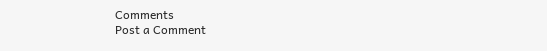Comments
Post a Comment